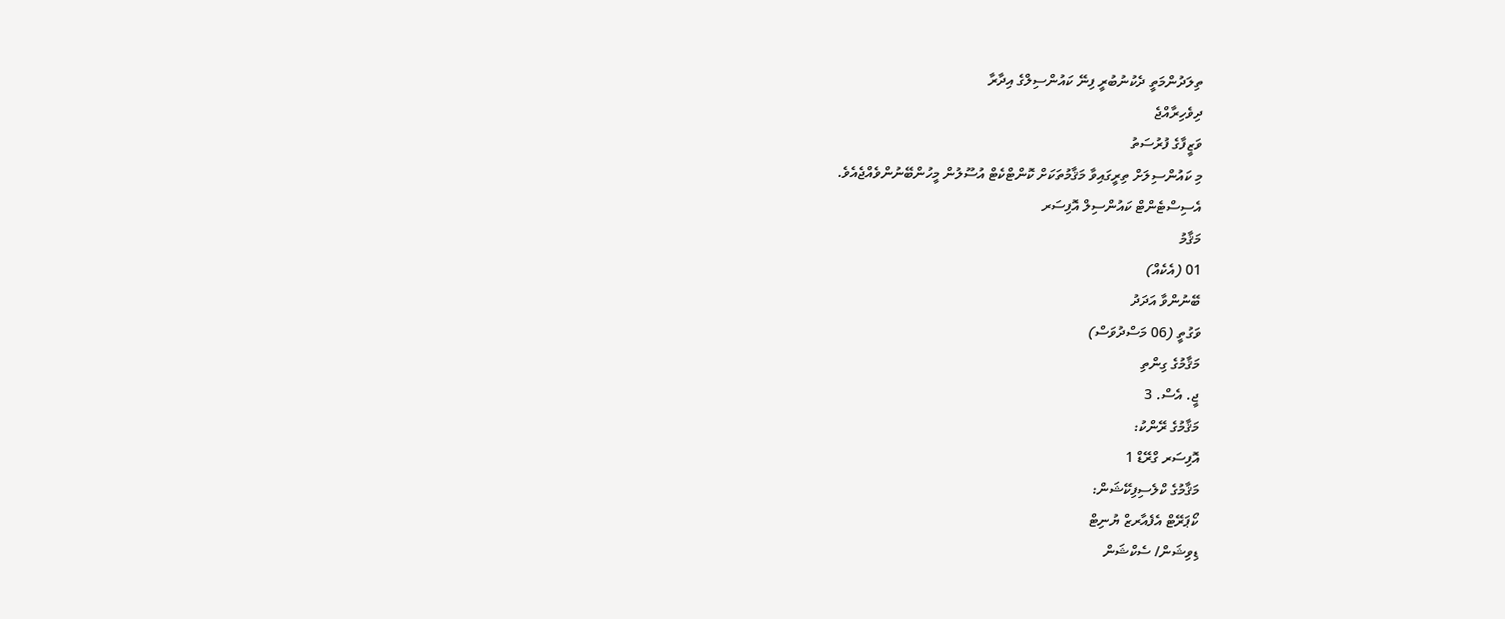ތިލަދުންމަތީ ދެކުނުބުރީ ފިނޭ ކައުންސިލްގެ އިދާރާ
ދިވެހިރާއްޖެ
ވަޒީފާގެ ފުރުސަތު
މި ކައުންސިލަށް ތިރީގައިވާ މަޤާމުތަކަށް ކޮންޓްކެޓް އުސޫލުން މީހުންބޭނުންވެއްޖެއެވެ.
އެސިސްޓެންޓް ކައުންސިލް އޮފިސަރ
މަޤާމު
01 (އެކެއް)
ބޭނުންވާ އަދަދު
ވަގުތީ (06 މަސްދުވަސް)
މަޤާމުގެ ގިންތި
ޖީ. އެސް. 3
މަޤާމުގެ ރޭންކު:
އޮފިސަރ ގްރޭޑް 1
މަޤާމުގެ ކްލެސިފިކޭޝަން:
ކޯޕަރޭޓް އެފެއާރޒް ޔުނިޓް
ޑިވިޝަން/ ސެކްޝަން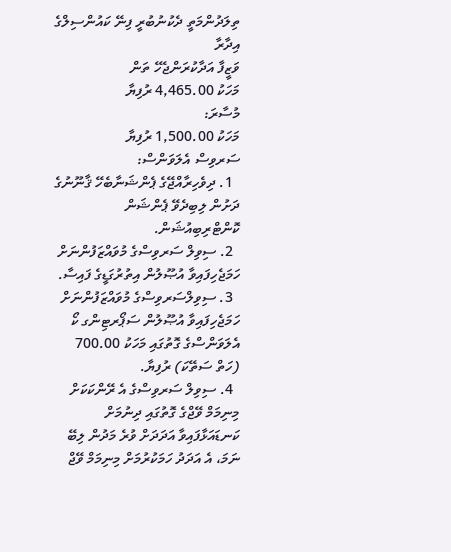ތިލަދުންމަތީ ދެކުނުބުރީ ފިނޭ ކައުންސިލްގެ އިދާރާ
ވަޒީފާ އަދާކުރަންޖެހޭ ތަން
މަހަކު 4,465.00 ރުފިޔާ
މުސާރަ:
މަހަކު 1,500.00 ރުފިޔާ
ސަރވިސް އެލަވަންސް:
  1. ދިވެހިރާއްޖޭގެ ޕެންޝަނާބެހޭ ޤާނޫނުގެ ދަށުން ލިބިދެވޭ ޕެންޝަން ކޮންޓްރިބިއުޝަން.
  2. ސިވިލް ސަރވިސްގެ މުވައްޒަފުންނަށް ހަމަޖެހިފައިވާ އުޞޫލުން އިތުރުގަޑީގެ ފައިސާ.
  3. ސިވިލްސަރވިސްގެ މުވައްޒަފުންނަށް ހަމަޖެހިފައިވާ އުޞޫލުން ސަޕޯރޓިންގ ކޯ އެލަވަންސްގެ ގޮތުގައި މަހަކު 700.00 (ހަތް ސަތޭކަ) ރުފިޔާ.
  4. ސިވިލް ސަރވިސްގެ އެ ރޭންކަކަށް މިނިމަމް ވޭޖްގެ ގޮތުގައި ދިނުމަށް ކަނޑައަޅާފައިވާ އަދަދަށް ވުރެ މަދުން ލިބޭ ނަމަ، އެ އަދަދު ހަމަކުރުމަށް މިނިމަމް ވޭޖް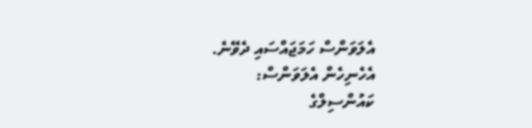އެލަވަންސް ހަމަޖައްސައި ދެވޭނެ.
އެހެނިހެން އެލަވަންސް:
ކައުންސިލްގެ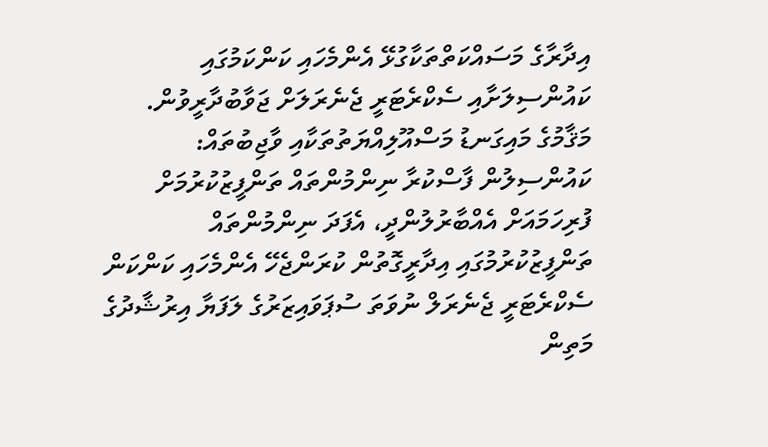އިދާރާގެ މަސައްކަތްތަކާގުޅޭ އެންމެހައި ކަންކަމުގައި ކައުންސިލަށާއި ސެކްރެޓަރީ ޖެނެރަލަށް ޖަވާބުދާރީވުން.
މަޤާމުގެ މައިގަނޑު މަސްއޫލިއްޔަތުތަކާއި ވާޖިބުތައް:
ކައުންސިލުން ފާސްކުރާ ނިންމުންތައް ތަންފީޒުކުރުމަށް ފުރިހަމައަށް އެއްބާރުލުންދީ، އެފަދަ ނިންމުންތައް ތަންފީޒުކުރުމުގައި އިދާރީގޮތުން ކުރަންޖެހޭ އެންމެހައި ކަންކަން ސެކްރެޓަރީ ޖެނެރަލް ނުވަތަ ސުޕަވައިޒަރުގެ ލަފަޔާ އިރުޝާދުގެ މަތިން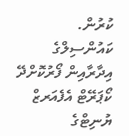ކުރުން.
ކައުންސިލްގެ އިދާރާއިން ފޯރުކޮށްދޭ ކޯޕަރޭޓް އެފެއަރޒް ޔުނިޓްގެ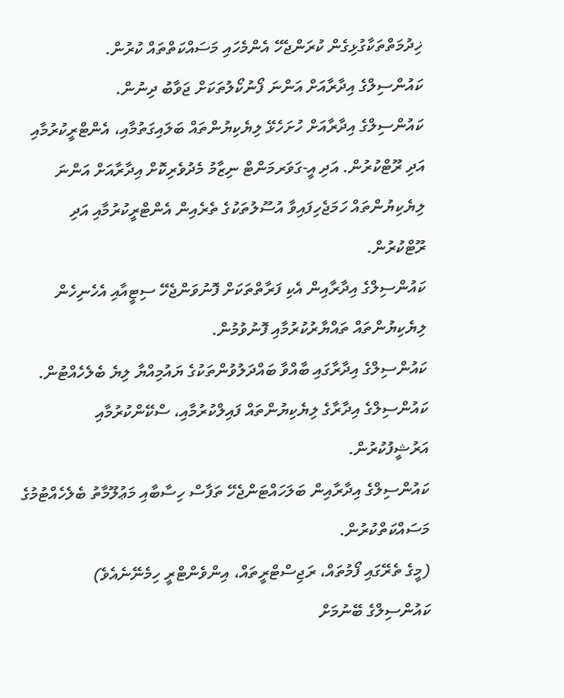ޚިދުމަތްތަކާގުޅިގެން ކުރަންޖެހޭ އެންމެހައި މަސައްކަތްތައް ކުރުން.
ކައުންސިލްގެ އިދާރާއަށް އަންނަ ފޯނުކޯލުތަކަށް ޖަވާބު ދިނުން.
ކައުންސިލްގެ އިދާރާއަށް ހުށަހެޅޭ ލިޔެކިޔުންތައް ބަލައިގަތުމާއި، އެންޓްރީކުރުމާއި އަދި ރޫޓްކުރުން. އަދި އީ-ގަވަރމަންޓް ނިޒާމު މެދުވެރިކޮށް އިދާރާއަށް އަންނަ ލިޔެކިޔުންތައް ހަމަޖެހިފައިވާ އުސޫލުތަކުގެ ތެރެއިން އެންޓްރީކުރުމާއި އަދި ރޫޓްކުރުން.
ކައުންސިލްގެ އިދާރާއިން އެކި ފަރާތްތަކަށް ފޮނުވަންޖެހޭ ސިޓީއާއި އެހެނިހެން ލިޔެކިޔުންތައް ތައްޔާރުކުރުމާއި ފޮނުވުމުން.
ކައުންސިލްގެ އިދާރާގައި ބާއްވާ ބައްދަލުވުންތަކުގެ ޔައުމިއްޔާ ލިޔެ ބެލެހެއްޓުން.
ކައުންސިލްގެ އިދާރާގެ ލިޔެކިޔުންތައް ފައިލްކުރުމާއި، ސްކޭންކުރުމާއި އަރުޝީފުކުރުން.
ކައުންސިލްގެ އިދާރާއިން ބަލަހައްޓަންޖެހޭ ތަފާސް ހިސާބާއި މަޢުލޫމާތު ބެލެހެއްޓުމުގެ މަސައްކަތްކުރުން.
(މީގެ ތެރޭގައި ފޯމުތައް، ރަޖިސްޓްރީތައް، އިންވެންޓްރީ ހިމެނޭނެއެވެ)
ކައުންސިލްގެ ބޭނުމަށް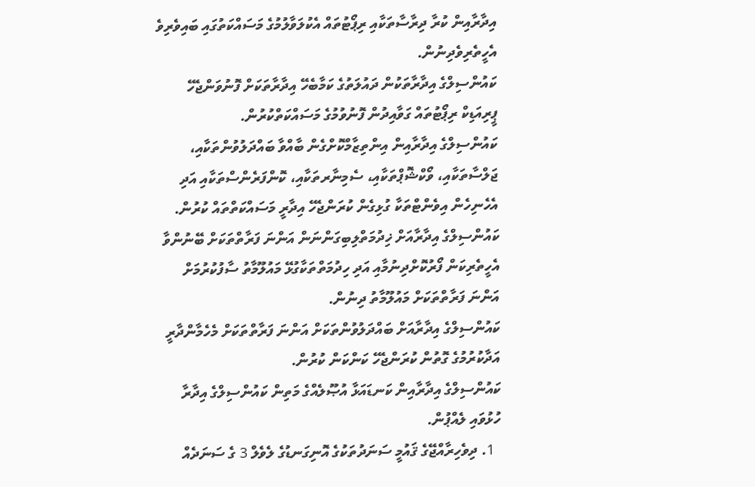އިދާރާއިން ކުރާ ދިރާސާތަކާއި ރިޕޯޓުތައް އެކުލަވާލުމުގެ މަސައްކަތުގައި ބައިވެރިވެ އެހީތެރިވެދިނުން.
ކައުންސިލްގެ އިދާރާތަކުން ދައުލަތުގެ ކަމާބެހޭ އިދާރާތަކަށް ފޮނުވަންޖެހޭ ޕީރިއަޑިކް ރިޕޯޓުތައް ގަވާއިދުން ފޮނުވުމުގެ މަސައްކަތްކުރުން.
ކައުންސިލްގެ އިދާރާއިން އިންތިޒާމްކޮށްގެން ބާއްވާ ބައްދަލުވުންތަކާއި، ޖަލްސާތަކާއި، ވޯކްޝޮޕްތަކާއި، ސެމިނާރތަކާއި، ކޮންފަރެންސްތަކާއި އަދި އެހެނިހެން އިވެންޓްތަކާ ގުޅިގެން ކުރަންޖެހޭ އިދާރީ މަސައްކަތްތައް ކުރުން.
ކައުންސިލްގެ އިދާރާއަށް ޚިދުމަތްލިބިގަންނަން އަންނަ ފަރާތްތަކަށް ބޭނުންވާ އެހީތެރިކަން ފޯރުކޮށްދިނުމާއި އަދި ހިދުމަތްތަކާގުޅޭ މައުލޫމާތު ސާފުކުރުމަށް އަންނަ ފަރާތްތަކަށް މައުލޫމާތު ދިނުން.
ކައުންސިލްގެ އިދާރާއަށް ބައްދަލުވުންތަކަށް އަންނަ ފަރާތްތަކަށް މެހެމާންދާރީ އަދާކުރުމުގެ ގޮތުން ކުރަންޖެހޭ ކަންކަން ކުރުން.
ކައުންސިލްގެ އިދާރާއިން ކަނޑައަޅާ އުޞޫލެއްގެ މަތިން ކައުންސިލްގެ އިދާރާ ހުޅުވައި ލެއްޕުން.
  1. ދިވެހިރާއްޖޭގެ ޤައުމީ ސަނަދުތަކުގެ އޮނިގަނޑުގެ ލެވެލް 3 ގެ ސަނަދެއް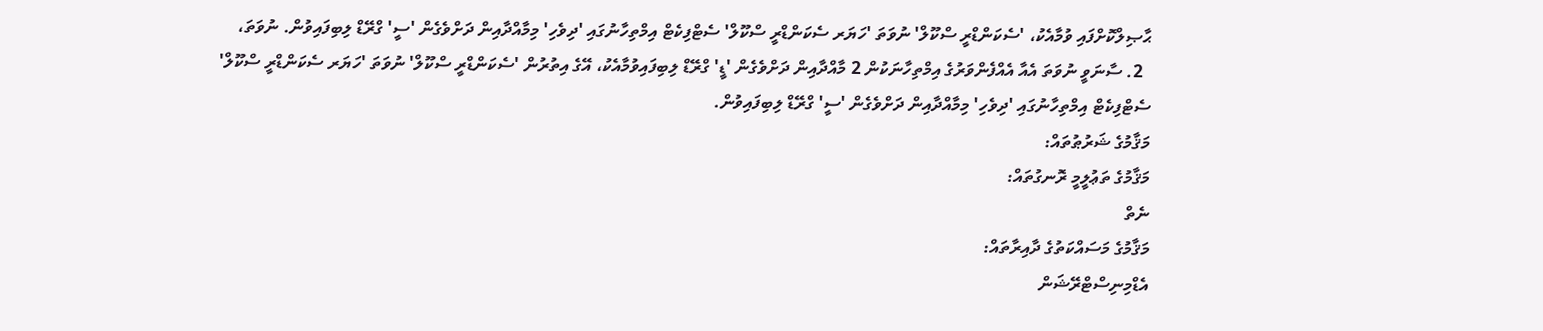ޙާޞިލްކޮށްފައި ވުމާއެކު، 'ސެކަންޑްރީ ސްކޫލް' ނުވަތަ 'ހަޔަރ ސެކަންޑްރީ ސްކޫލް' ސެޓްފިކެޓް އިމްތިހާނުގައި 'ދިވެހި' މިމާއްދާއިން ދަށްވެގެން 'ސީ' ގްރޭޑް ލިބިފައިވުން. ނުވަތަ،
  2. ސާނަވީ ނުވަތަ އެއާ އެއްފެންވަރުގެ އިމްތިހާނަކުން 2 މާއްދާއިން ދަށްވެގެން 'ޑީ' ގްރޭޑް ލިބިފައިވުމާއެކު، އޭގެ އިތުރުން 'ސެކަންޑްރީ ސްކޫލް' ނުވަތަ 'ހަޔަރ ސެކަންޑްރީ ސްކޫލް' ސެޓްފިކެޓް އިމްތިހާނުގައި 'ދިވެހި' މިމާއްދާއިން ދަށްވެގެން 'ސީ' ގްރޭޑް ލިބިފައިވުން.
މަޤާމުގެ ޝަރުޠުތައް:
މަޤާމުގެ ތަޢުލީމީ ރޮނގުތައް:
ނެތް
މަޤާމުގެ މަސައްކަތުގެ ދާއިރާތައް:
އެޑްމިނިސްޓްރޭޝަން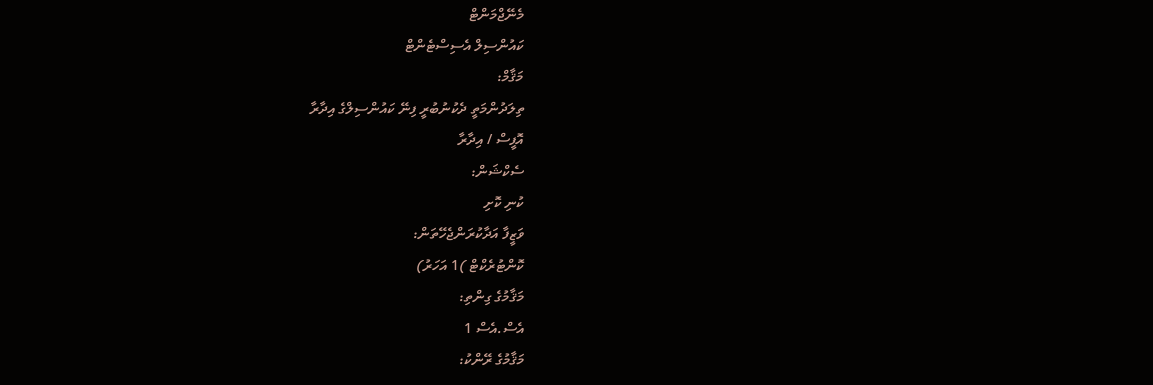މެނޭޖްމަންޓް
ކައުންސިލް އެސިސްޓެންޓް
މަޤާމް:
ތިލަދުންމަތީ ދެކުނުބުރީ ފިނޭ ކައުންސިލްގެ އިދާރާ
އޮފީސް / އިދާރާ
ސެކްޝަން:
ކުނި ކޮށި
ވަޒީފާ އަދާކުރަންޖެހޭތަން:
ކޮންޓުރެކްޓް )1 އަހަރު)
މަޤާމުގެ ގިންތި:
އެސް.އެސް 1
މަޤާމުގެ ރޭންކު: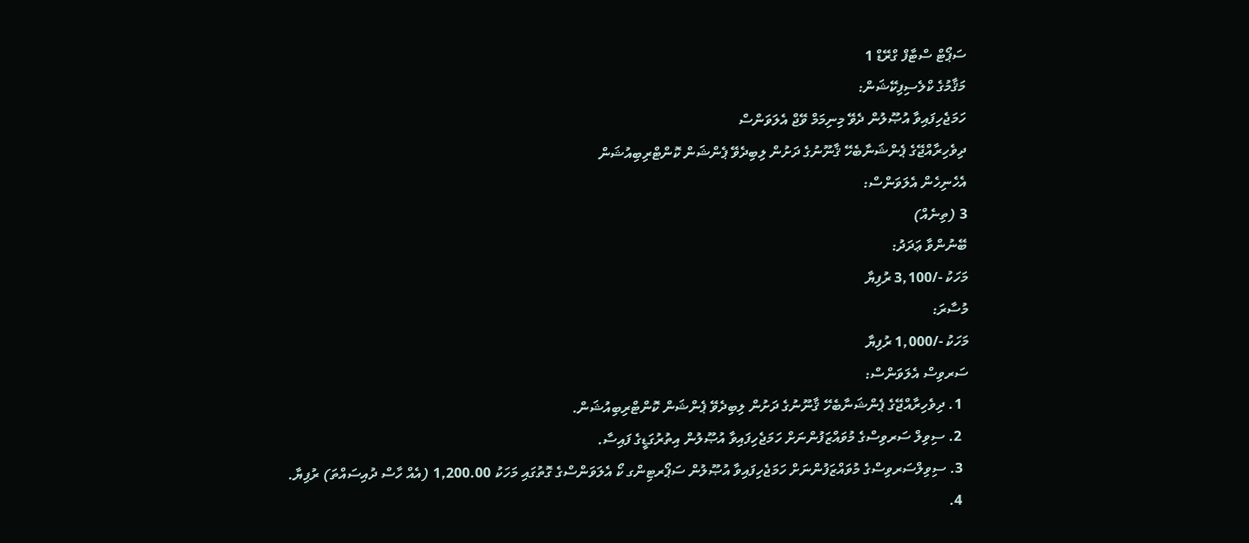ސަޕޯޓް ސްޓާފް ގްރޭޑް 1
މަޤާމުގެ ކްލެސިފިކޭޝަން:
ހަމަޖެހިފައިވާ އުޞޫލުން ދެވޭ މިނިމަމް ވޭޖް އެލަވަންސް
ދިވެހިރާއްޖޭގެ ޕެންޝަނާބެހޭ ޤާނޫނުގެ ދަށުން ލިބިދެވޭ ޕެންޝަން ކޮންޓްރިބިއުޝަން
އެހެނިހެން އެލަވަންސް:
3 (ތިނެއް)
ބޭނުންވާ ޢަދަދު:
މަހަކު -/3,100 ރުފިޔާ
މުސާރަ:
މަހަކު -/1,000 ރުފިޔާ
ސަރވިސް އެލަވަންސް:
  1. ދިވެހިރާއްޖޭގެ ޕެންޝަނާބެހޭ ޤާނޫނުގެ ދަށުން ލިބިދެވޭ ޕެންޝަން ކޮންޓްރިބިއުޝަން.
  2. ސިވިލް ސަރވިސްގެ މުވައްޒަފުންނަށް ހަމަޖެހިފައިވާ އުޞޫލުން އިތުރުގަޑީގެ ފައިސާ.
  3. ސިވިލްސަރވިސްގެ މުވައްޒަފުންނަށް ހަމަޖެހިފައިވާ އުޞޫލުން ސަޕޯރޓިންގ ކޯ އެލަވަންސްގެ ގޮތުގައި މަހަކު 1,200.00 (އެއް ހާސް ދުއިސައްތަ) ރުފިޔާ.
  4.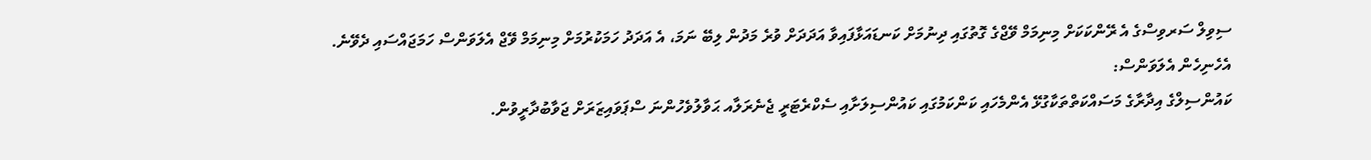ސިވިލް ސަރވިސްގެ އެ ރޭންކަކަށް މިނިމަމް ވޭޖްގެ ގޮތުގައި ދިނުމަށް ކަނޑައަޅާފައިވާ އަދަދަށް ވުރެ މަދުން ލިބޭ ނަމަ، އެ އަދަދު ހަމަކުރުމަށް މިނިމަމް ވޭޖް އެލަވަންސް ހަމަޖައްސައި ދެވޭނެ.
އެހެނިހެން އެލަވަންސް:
ކައުންސިލްގެ އިދާރާގެ މަސައްކަތްތަކާގުޅޭ އެންމެހައި ކަންކަމުގައި ކައުންސިލަށާއި ސެކްރެޓަރީ ޖެނެރަލާއ ޙަވާލުވެހުންނަ ސްޕަވައިޒަރަށް ޖަވާބުދާރީވުން.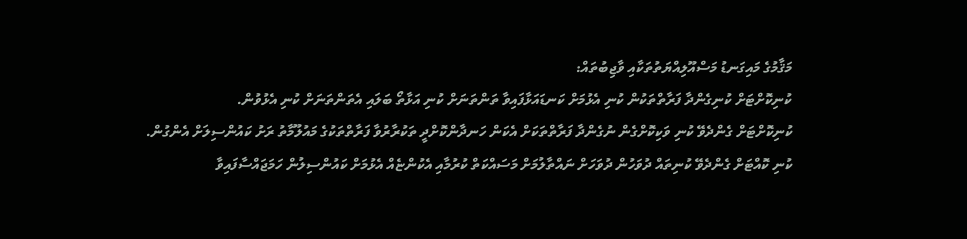މަޤާމުގެ މައިގަނޑު މަސްއޫލިއްޔަތުތަކާއި ވާޖިބުތައް:
ކުނިކޮށްޓަށް ކުނިގެންދާ ފަރާތްތަކުން ކުނި އެޅުމަށް ކަނޑައަޅާފައިވާ ތަންތަނަށް ކުނި އަޅާތޯ ބަލައި އެތަންތަނަށް ކުނި އެޅުވުން.
ކުނިކޮށްޓަށް ގެންދެވޭ ކުނި ވަކިކޮށްގެން ނުގެންދާ ފަރާތްތަކަށް އެކަން ހަނދާންކޮށްދީ ތަކުރާރުވާ ފަރާތްތަކުގެ މައުލޫމާތު ރަށު ކައުންސިލަށް އެންގުން.
ކުނި ކޮއްޓަށް ގެންދެވޭ ކުނިތައް ދުވަހުން ދުވަހަށް ނައްތާލުމަށް މަސައްކަތް ކުރުމާއި އެކުންޏެއް އެޅުމަށް ކައުންސިލުން ހަމަޖައްސާފައިވާ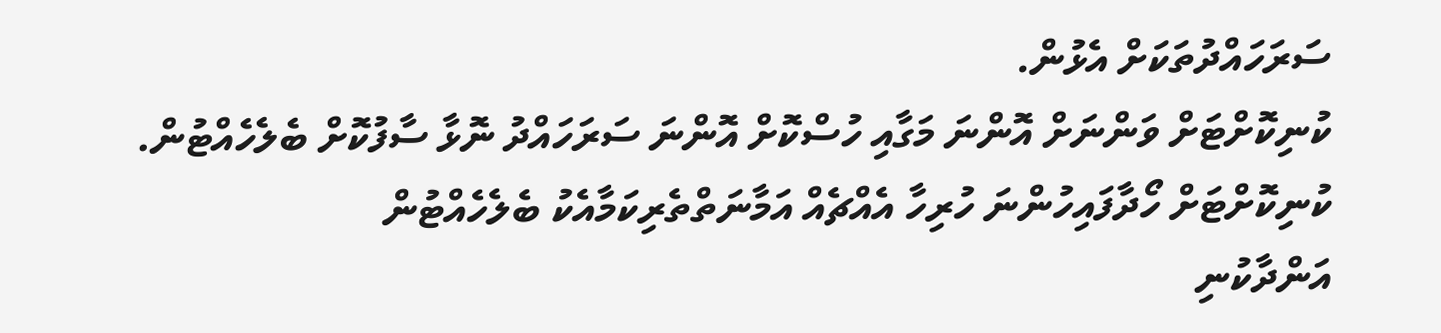ސަރަހައްދުތަކަށް އެޅުން.
ކުނިކޮށްޓަށް ވަންނަށް އޮންނަ މަގާއި ހުސްކޮށް އޮންނަ ސަރަހައްދު ނޮޅާ ސާފުކޮށް ބެލެހެއްޓުން.
ކުނިކޮށްޓަށް ހޯދާފައިހުންނަ ހުރިހާ އެއްޗެއް އަމާނަތްތެރިކަމާއެކު ބެލެހެއްޓުން
އަންދާކުނި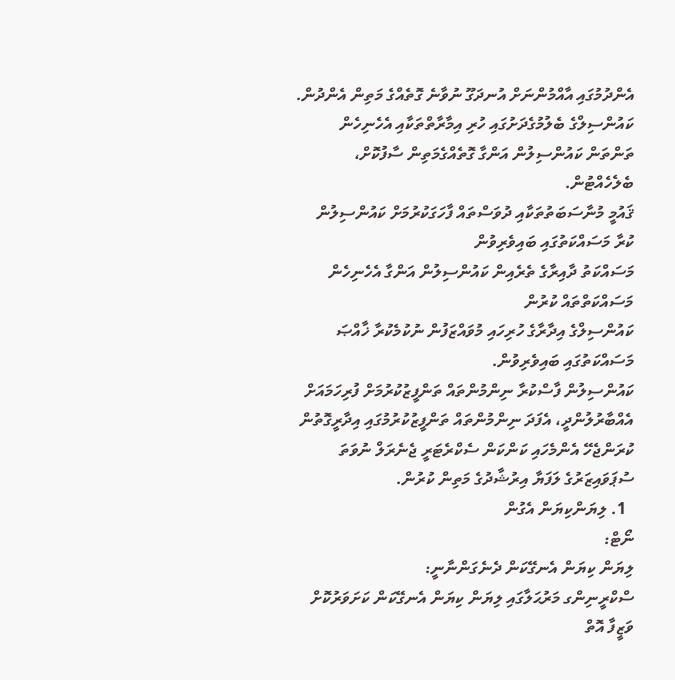އެންދުމުގައި އާއްމުންނަށް އުނދަގޫ ނުވާނެ ގޮތެއްގެ މަތިން އެންދުން.
ކައުންސިލްގެ ބެލުމުގެދަށުގައި ހުރި އިމާރާތްތަކާއި އެހެނިހެން ތަންތަން ކައުންސިލުން އަންގާ ގޮތެއްގެމަތިން ސާފުކޮށް، ބެލެހެއްޓުން.
ޤައުމީ މުނާސަބަތުތަކާއި ދުވަސްތައް ފާހަގަކުރުމަށް ކައުންސިލުން ކުރާ މަސައްކަތުގައި ބައިވެރިވުން
މަސައްކަތު ދާއިރާގެ ތެރެއިން ކައުންސިލުން އަންގާ އެހެނިހެން މަސައްކަތްތައް ކުރުން
ކައުންސިލްގެ އިދާރާގެ ހުރިހައި މުވައްޒަފުން ނުކުމެކުރާ ޚާއްޞަ މަސައްކަތުގައި ބައިވެރިވުން.
ކައުންސިލުން ފާސްކުރާ ނިންމުންތައް ތަންފީޒުކުރުމަށް ފުރިހަމައަށް އެއްބާރުލުންދީ، އެފަދަ ނިންމުންތައް ތަންފީޒުކުރުމުގައި އިދާރީގޮތުން ކުރަންޖެހޭ އެންމެހައި ކަންކަން ސެކްރެޓަރީ ޖެނެރަލް ނުވަތަ ސުޕަވައިޒަރުގެ ލަފަޔާ އިރުޝާދުގެ މަތިން ކުރުން.
  1. ލިޔަންކިޔަން އެގުން
ނޯޓް:
ލިޔަން ކިޔަން އެނގޭކަން ދެނެގަންނާނީ:
ސްކްރީނިންގ މަރުޙަލާގައި ލިޔަން ކިޔަން އެނގޭކަން ކަށަވަރުކޮށް ވަޒީފާ އޮތް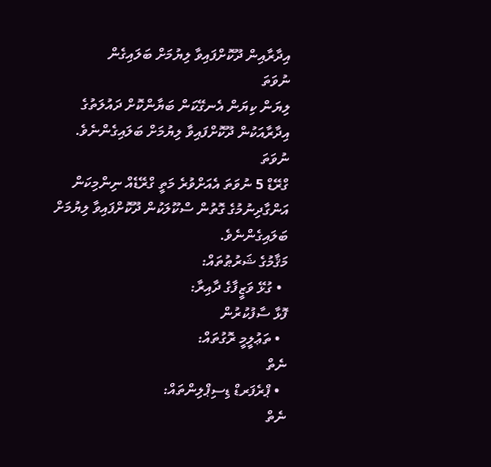އިދާރާއިން ދޫކޮށްފައިވާ ލިޔުމަށް ބަލައިގެން
ނުވަތަ
ލިޔަން ކިޔަން އެނގޭކަން ބަޔާންކޮށް ދައުލަތުގެ އިދާރާއަކުން ދޫކޮށްފައިވާ ލިޔުމަށް ބަލައިގެންނެވެ.
ނުވަތަ
ގްރޭޑް 5 ނުވަތަ އެއަށްވުރެ މަތީ ގްރޭޑެއް ނިންމިކަން އަންގާދިނުމުގެ ގޮތުން ސްކޫލަކުން ދޫކޮށްފައިވާ ލިޔުމަށް ބަލައިގެންނެވެ.
މަޤާމުގެ ޝަރުޠުތައް:
  • ގުޅޭ ވަޒީފާގެ ދާއިރާ:
ފޮޅާ ސާފުކުރުން
  • ތަޢުލީމީ ރޮގުތައް:
ނެތް
  • ޕްރެފަރޑް ޑިސިޕްލިންތައް:
ނެތް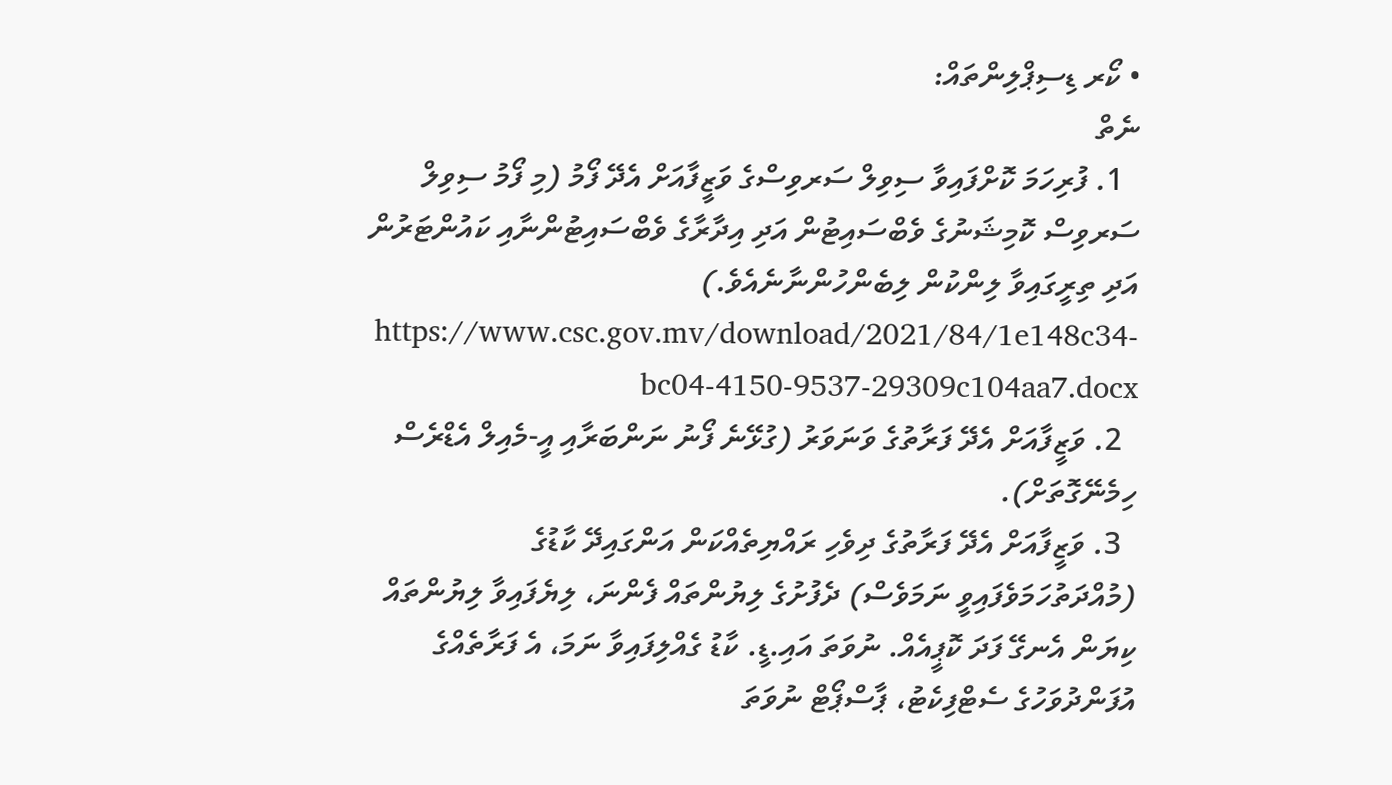• ކޯރ ޑިސިޕްލިންތައް:
ނެތް
  1. ފުރިހަމަ ކޮށްފައިވާ ސިވިލް ސަރވިސްގެ ވަޒީފާއަށް އެދޭ ފޯމު (މި ފޯމު ސިވިލް ސަރވިސް ކޮމިޝަނުގެ ވެބްސައިޓުން އަދި އިދާރާގެ ވެބްސައިޓުންނާއި ކައުންޓަރުން އަދި ތިރީގައިވާ ލިންކުން ލިބެންހުންނާނެއެވެ.) https://www.csc.gov.mv/download/2021/84/1e148c34-bc04-4150-9537-29309c104aa7.docx
  2. ވަޒީފާއަށް އެދޭ ފަރާތުގެ ވަނަވަރު (ގުޅޭނެ ފޯނު ނަންބަރާއި އީ-މެއިލް އެޑްރެސް ހިމެނޭގޮތަށް).
  3. ވަޒީފާއަށް އެދޭ ފަރާތުގެ ދިވެހި ރައްޔިތެއްކަން އަންގައިދޭ ކާޑުގެ (މުއްދަތުހަމަވެފައިވީ ނަމަވެސް) ދެފުށުގެ ލިޔުންތައް ފެންނަ، ލިޔެފައިވާ ލިޔުންތައް ކިޔަން އެނގޭ ފަދަ ކޮޕީއެއް. ނުވަތަ އައި.ޑީ. ކާޑު ގެއްލިފައިވާ ނަމަ، އެ ފަރާތެއްގެ އުފަންދުވަހުގެ ސެޓްފިކެޓު، ޕާސްޕޯޓް ނުވަތަ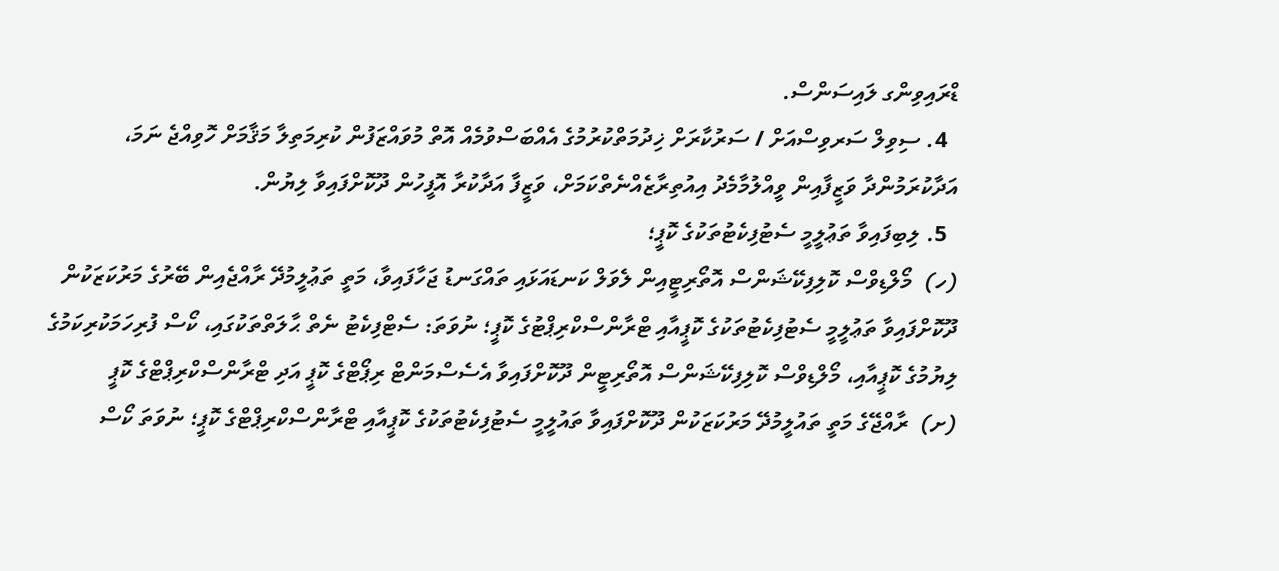ޑްރައިވިންގ ލައިސަންސް.
  4. ސިވިލް ސަރވިސްއަށް / ސަރުކާރަށް ޚިދުމަތްކުރުމުގެ އެއްބަސްވުމެއް އޮތް މުވައްޒަފުން ކުރިމަތިލާ މަޤާމަށް ހޮވިއްޖެ ނަމަ، އަދާކުރަމުންދާ ވަޒީފާއިން ވީއްލުމާމެދު އިއުތިރާޒެއްނެތްކަމަށް، ވަޒީފާ އަދާކުރާ އޮފީހުން ދޫކޮށްފައިވާ ލިޔުން.
  5. ލިބިފައިވާ ތަޢުލީމީ ސެޓުފިކެޓުތަކުގެ ކޮޕީ؛
(ހ)  މޯލްޑިވްސް ކޮލިފިކޭޝަންސް އޮތޯރިޓީއިން ލެވަލް ކަނޑައަޅައި ތައްގަނޑު ޖަހާފައިވާ، މަތީ ތަޢުލީމުދޭ ރާއްޖެއިން ބޭރުގެ މަރުކަޒަކުން ދޫކޮށްފައިވާ ތަޢުލީމީ ސެޓުފިކެޓުތަކުގެ ކޮޕީއާއި ޓްރާންސްކްރިޕްޓުގެ ކޮޕީ؛ ނުވަތަ: ސެޓްފިކެޓު ނެތް ޙާލަތްތަކުގައި، ކޯސް ފުރިހަމަކުރިކަމުގެ ލިޔުމުގެ ކޮޕީއާއި، މޯލްޑިވްސް ކޮލިފިކޭޝަންސް އޮތޯރިޓީން ދޫކޮށްފައިވާ އެސެސްމަންޓް ރިޕޯޓްގެ ކޮޕީ އަދި ޓްރާންސްކްރިޕްޓްގެ ކޮޕީ
(ށ)  ރާއްޖޭގެ މަތީ ތައުލީމުދޭ މަރުކަޒަކުން ދޫކޮށްފައިވާ ތައުލީމީ ސެޓުފިކެޓުތަކުގެ ކޮޕީއާއި ޓްރާންސްކްރިޕްޓްގެ ކޮޕީ؛ ނުވަތަ ކޯސް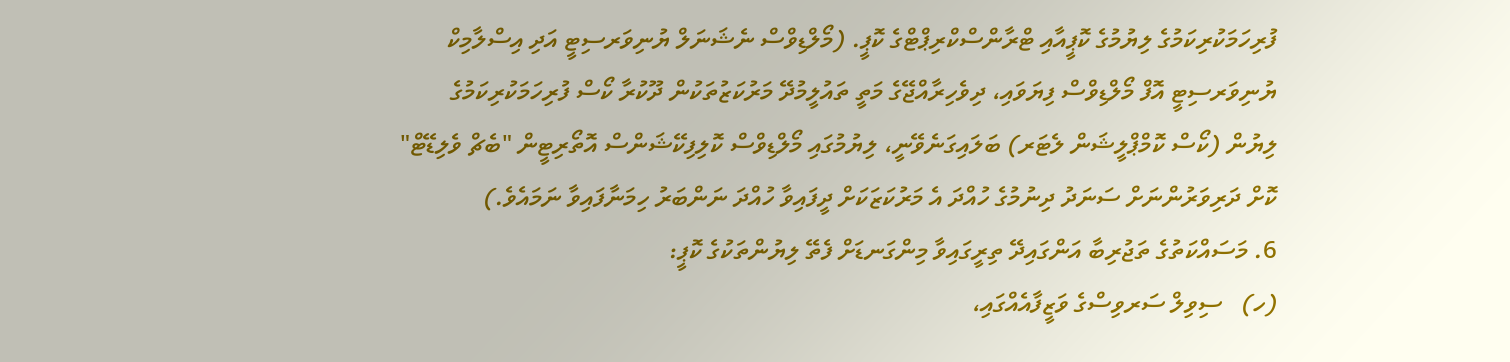ފުރިހަމަކުރިކަމުގެ ލިޔުމުގެ ކޮޕީއާއި ޓްރާންސްކްރިޕްޓްގެ ކޮޕީ. (މޯލްޑިވްސް ނެޝަނަލް ޔުނިވަރސިޓީ އަދި އިސްލާމިކް ޔުނިވަރސިޓީ އޮފް މޯލްޑިވްސް ފިޔަވައި، ދިވެހިރާއްޖޭގެ މަތީ ތައުލީމުދޭ މަރުކަޒުތަކުން ދޫކުރާ ކޯސް ފުރިހަމަކުރިކަމުގެ ލިޔުން (ކޯސް ކޮމްޕްލީޝަން ލެޓަރ) ބަލައިގަނެވޭނީ، ލިޔުމުގައި މޯލްޑިވްސް ކޮލިފިކޭޝަންސް އޮތޯރިޓީން "ބެޗް ވެލިޑޭޓް" ކޮށް ދަރިވަރުންނަށް ސަނަދު ދިނުމުގެ ހުއްދަ އެ މަރުކަޒަކަށް ދީފައިވާ ހުއްދަ ނަންބަރު ހިމަނާފައިވާ ނަމައެވެ.)
6. މަސައްކަތުގެ ތަޖުރިބާ އަންގައިދޭ ތިރީގައިވާ މިންގަނޑަށް ފެތޭ ލިޔުންތަކުގެ ކޮޕީ:
(ހ)   ސިވިލް ސަރވިސްގެ ވަޒީފާއެއްގައި،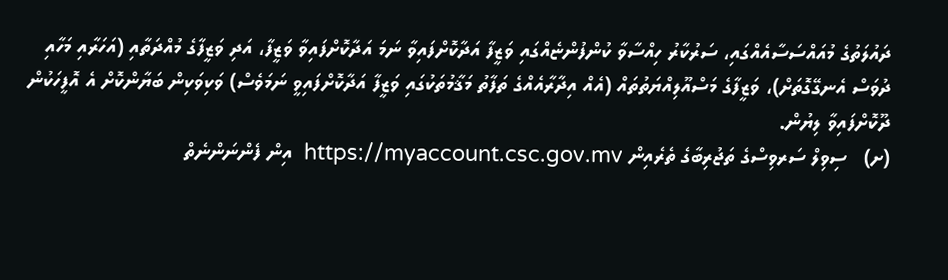ދައުލަތުގެ މުއައްސަސާއެއްގައި، ސަރުކާރު ހިއްސާވާ ކުންފުންޏެއްގައި ވަޒީފާ އަދާކޮށްފައިވާ ނަމަ އަދާކޮށްފައިވާ ވަޒީފާ، އަދި ވަޒީފާގެ މުއްދަތާއި (އަހަރާއި މަހާއި ދުވަސް އެނގޭގޮތަށް)، ވަޒީފާގެ މަސްއޫލިއްޔަތުތައް (އެއް އިދާރާއެއްގެ ތަފާތު މަޤާމުތަކުގައި ވަޒީފާ އަދާކޮށްފައިވީ ނަމަވެސް) ވަކިވަކިން ބަޔާންކޮށް އެ އޮފީހަކުން ދޫކޮށްފައިވާ ލިޔުން.
(ށ)   ސިވިލް ސަރވިސްގެ ތަޖުރިބާގެ ތެރެއިން https://myaccount.csc.gov.mv  އިން ފެންނަންނެތް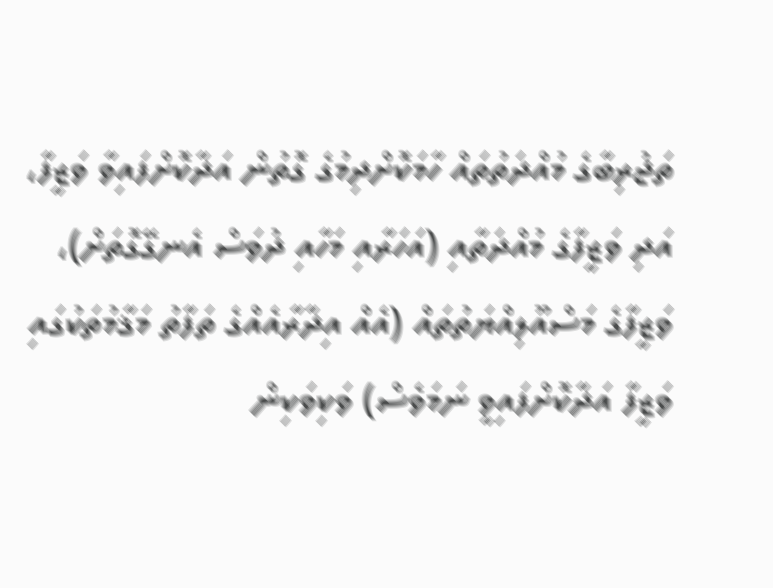ތަޖުރިބާގެ މުއްދަތުތައް ހާމަކޮށްދިމުގެ ގޮތުން އަދާކޮށްފައިވާ ވަޒީފާ، އަދި ވަޒީފާގެ މުއްދަތާއި (އަހަރާއި މަހާއި ދުވަސް އެނގޭގޮތަށް)، ވަޒީފާގެ މަސްއޫލިއްޔަތުތައް (އެއް އިދާރާއެއްގެ ތަފާތު މަޤާމުތަކުގައި ވަޒީފާ އަދާކޮށްފައިވީ ނަމަވެސް) ވަކިވަކިން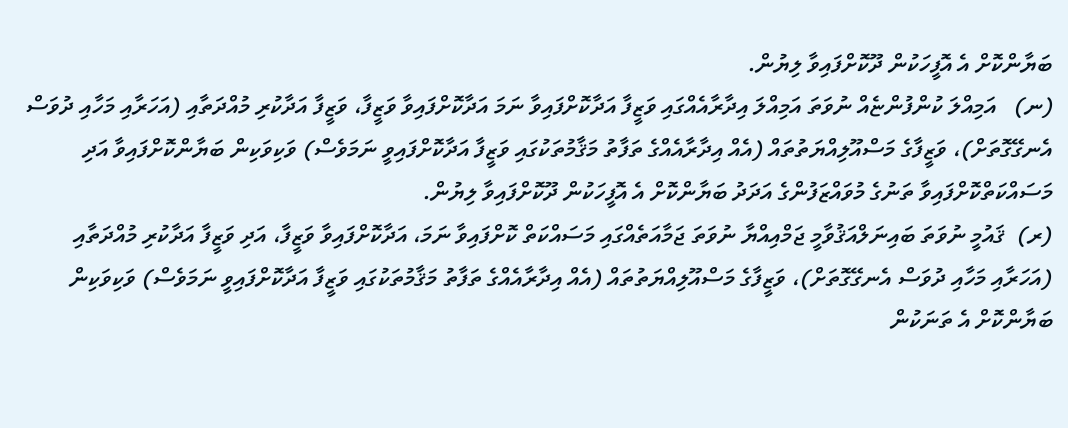ބަޔާންކޮށް އެ އޮފީހަކުން ދޫކޮށްފައިވާ ލިޔުން.
(ނ)   އަމިއްލަ ކުންފުންޏެއް ނުވަތަ އަމިއްލަ އިދާރާއެއްގައި ވަޒީފާ އަދާކޮށްފައިވާ ނަމަ އަދާކޮށްފައިވާ ވަޒީފާ، ވަޒީފާ އަދާކުރި މުއްދަތާއި (އަހަރާއި މަހާއި ދުވަސް އެނގޭގޮތަށް)، ވަޒީފާގެ މަސްއޫލިއްޔަތުތައް (އެއް އިދާރާއެއްގެ ތަފާތު މަޤާމުތަކުގައި ވަޒީފާ އަދާކޮށްފައިވީ ނަމަވެސް) ވަކިވަކިން ބަޔާންކޮށްފައިވާ އަދި މަސައްކަތްކޮށްފައިވާ ތަނުގެ މުވައްޒަފުންގެ އަދަދު ބަޔާންކޮށް އެ އޮފީހަކުން ދޫކޮށްފައިވާ ލިޔުން.
(ރ)  ޤައުމީ ނުވަތަ ބައިނަލްއަޤުވާމީ ޖަމްއިއްޔާ ނުވަތަ ޖަމާއަތެއްގައި މަސައްކަތް ކޮށްފައިވާ ނަމަ، އަދާކޮށްފައިވާ ވަޒީފާ، އަދި ވަޒީފާ އަދާކުރި މުއްދަތާއި (އަހަރާއި މަހާއި ދުވަސް އެނގޭގޮތަށް)، ވަޒީފާގެ މަސްއޫލިއްޔަތުތައް (އެއް އިދާރާއެއްގެ ތަފާތު މަޤާމުތަކުގައި ވަޒީފާ އަދާކޮށްފައިވީ ނަމަވެސް) ވަކިވަކިން ބަޔާންކޮށް އެ ތަނަކުން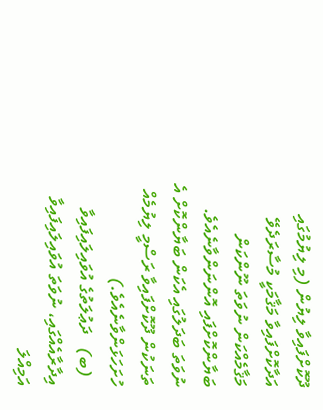ދޫކޮށްފައިވާ ލިޔުން (މި ލިޔުމުގައި އަދާކޮށްފައިވާ މަޤާމަކީ މުސާރަދެވޭ މަޤާމެއްކަން ނުވަތަ ނޫންކަން ބަޔާންކޮށްފައި އޮންނަންވާނެއެވެ. ނުވަތަ ބަދަލުގައި އެކަން ބަޔާންކޮށް އެ ތަނަކުން ދޫކޮށްފައިވާ ރަސްމީ ލިޔުމެއް ހުށަހަޅަންވާނެއެވެ.)
  (ބ)   ދަޢުލަތުގެ އުވައިލައިފައިވާ އިދާރާއެއްގައި، ނުވަތަ އުވައިލައިފައިވާ އަމިއްލަ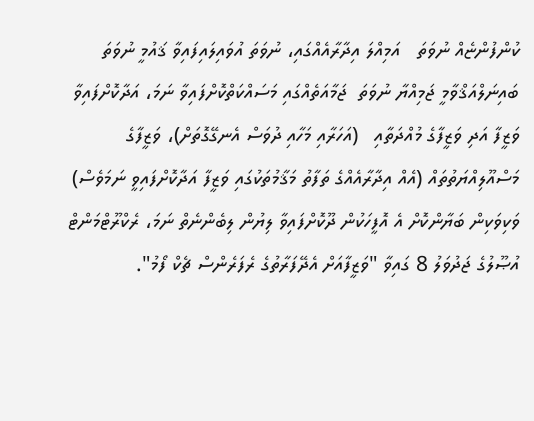ކުންފުންޏެއް ނުވަތަ   އަމިއްލަ އިދާރާއެއްގައި، ނުވަތަ އުވައިލައިފައިވާ ޤައުމީ ނުވަތަ ބައިނަލްއަޤްވާމީ ޖަމިއްޔާ ނުވަތަ  ޖަމާއަތެއްގައި މަސައްކަތްކޮށްފައިވާ ނަމަ، އަދާކޮށްފައިވާ ވަޒީފާ އަދި ވަޒީފާގެ މުއްދަތާއި   (އަހަރާއި މަހާއި ދުވަސް އެނގޭގޮތަށް)، ވަޒީފާގެ މަސްއޫލިއްޔަތުތައް (އެއް އިދާރާއެއްގެ ތަފާތު މަޤާމުތަކުގައި ވަޒީފާ އަދާކޮށްފައިވީ ނަމަވެސް) ވަކިވަކިން ބަޔާންކޮށް އެ އޮފީހަކުން ދޫކޮށްފައިވާ ލިޔުން ލިބެންނެތް ނަމަ، ރެކްރޫޓްމަންޓް އުޞޫލުގެ ޖަދުވަލު 8 ގައިވާ "ވަޒީފާއަށް އެދޭފަރާތުގެ ރެފަރެންސް ޗެކް ފޯމު".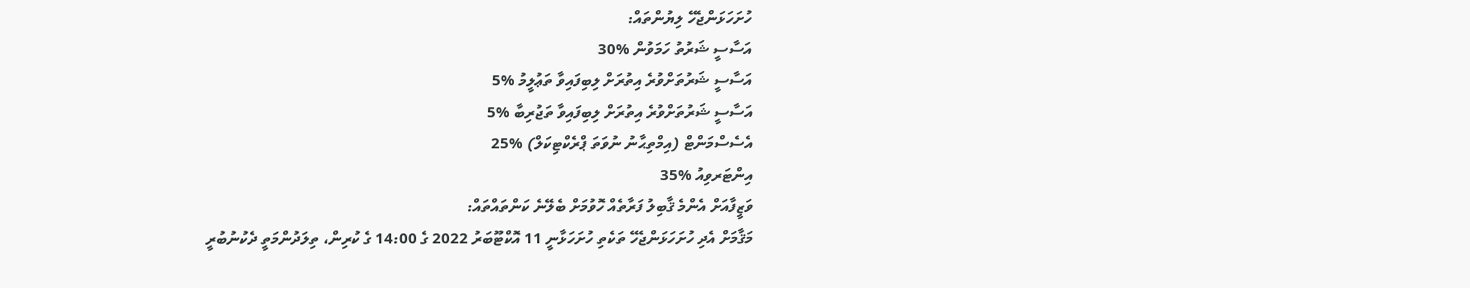ހުށަހަޅަންޖެހޭ ލިޔުންތައް:
އަސާސީ ޝަރުތު ހަމަވުން %30
އަސާސީ ޝަރުތަށްވުރެ އިތުރަށް ލިބިފައިވާ ތަޢުލީމު %5
އަސާސީ ޝަރުތަށްވުރެ އިތުރަށް ލިބިފައިވާ ތަޖުރިބާ %5
އެސެސްމަންޓް (އިމްތިޙާނު ނުވަތަ ޕްރެކްޓިކަލް) %25
އިންޓަރވިއު %35
ވަޒީފާއަށް އެންމެ ޤާބިލު ފަރާތެއް ހޮވުމަށް ބެލޭނެ ކަންތައްތައް:
މަޤާމަށް އެދި ހުށަހަޅަންޖެހޭ ތަކެތި ހުށަހަޅާނީ 11 އޮކްޓޫބަރު 2022 ގެ 14:00 ގެ ކުރިން، ތިލަދުންމަތީ ދެކުނުބުރީ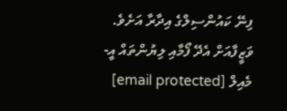ފިނޭ ކައުންސިލްގެ އިދާރާ އަށެވެ. ވަޒީފާއަށް އެދޭ ފޯމާއި ލިޔުންތައް އީ-މެއިލް [email protected]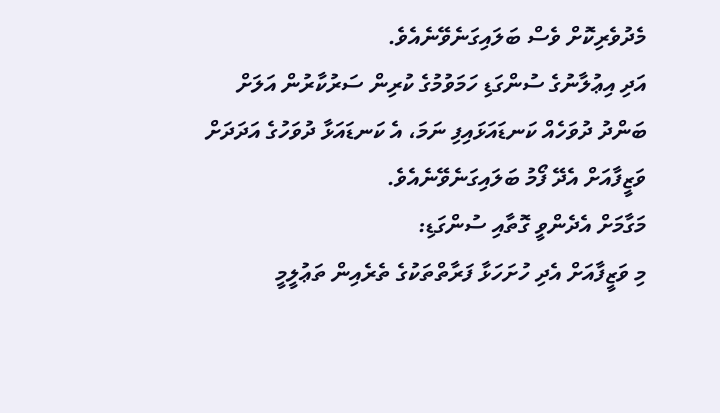މެދުވެރިކޮށް ވެސް ބަލައިގަނެވޭނެއެވެ.
އަދި އިޢުލާނުގެ ސުންގަޑި ހަމަވުމުގެ ކުރިން ސަރުކާރުން އަލަށް ބަންދު ދުވަހެއް ކަނޑައަޅައިފި ނަމަ، އެ ކަނޑައަޅާ ދުވަހުގެ އަދަދަށް ވަޒީފާއަށް އެދޭ ފޯމު ބަލައިގަނެވޭނެއެވެ.
މަގާމަށް އެދެންވީ ގޮތާއި ސުންގަޑި:
މި ވަޒީފާއަށް އެދި ހުށަހަޅާ ފަރާތްތަކުގެ ތެރެއިން ތަޢުލީމީ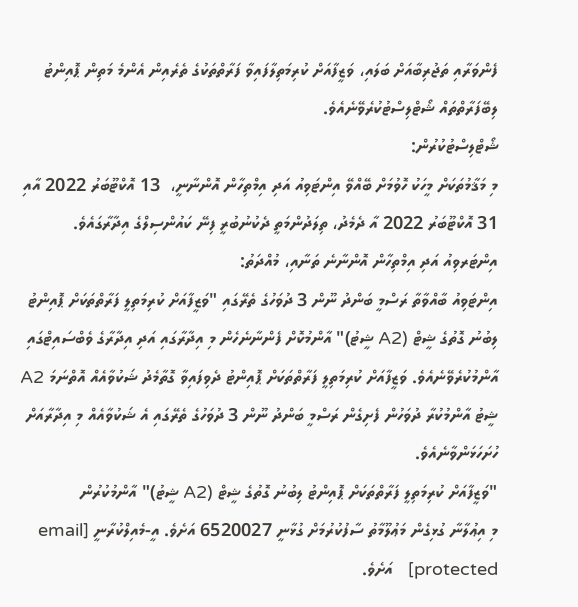ފެންވަރާއި ތަޖުރިބާއަށް ބަލައި، ވަޒީފާއަށް ކުރިމަތިލާފައިވާ ފަރާތްތަކުގެ ތެރެއިން އެންމެ މަތިން ޕޮއިންޓު ލިބޭފަރާތްތައް ޝޯޓްލިސްޓުކުރެވޭނެއެވެ.
ޝޯޓްލިސްޓުކުރުން:
މި މަޤާމުތަކަށް މީހަކު ހޮވުމަށް ބޭއްވޭ އިންޓަވިއު އަދި އިމްތިހާން އޮންނާނީ،  13 އޮކްޓޫބަރު 2022 އާއި 31 އޮކްޓޫބަރު 2022 އާ ދެމެދު، ތިލަދުންމަތީ ދެކުނުބުރީ ފިނޭ ކައުންސިލްގެ އިދާރާގައެވެ.
އިންޓަރވިއު އަދި އިމްތިހާން އޮންނާނެ ތަނާއި، މުއްދަތު:
އިންޓަވިއު ބާއްވާތާ ރަސްމީ ބަންދު ނޫން 3 ދުވަހުގެ ތެރޭގައި "ވަޒީފާއަށް ކުރިމަތިލީ ފަރާތްތަކަށް ޕޮއިންޓު ލިބުނު ގޮތުގެ ޝީޓް (A2 ޝީޓު)" އާންމުކޮށް ފެންނާނެހެން މި އިދާރާގައި އަދި އިދާރާގެ ވެބްސައިޓްގައި އާންމުކުރެވޭނެއެވެ. ވަޒީފާއަށް ކުރިމަތިލީ ފަރާތްތަކަށް ޕޮއިންޓު ދެވިފައިވާ ގޮތާމެދު ޝަކުވާއެއް އޮތްނަމަ A2 ޝީޓު އާންމުކުރާ ދުވަހުން ފެށިގެން ރަސްމީ ބަންދު ނޫން 3 ދުވަހުގެ ތެރޭގައި އެ ޝަކުވާއެއް މި އިދާރާއަށް ހުށަހަޅަންވާނެއެވެ.
"ވަޒީފާއަށް ކުރިމަތިލީ ފަރާތްތަކަށް ޕޮއިންޓު ލިބުނު ގޮތުގެ ޝީޓް (A2 ޝީޓު)" އާންމުކުރުން
މި އިޢުލާނާ ގުޅިގެން މަޢުލޫމާތު ސާފުކުރުމަށް ގުޅާނީ 6520027 އަށެވެ. އީ-މެއިލްކުރާނީ [email protected]   އަށެވެ.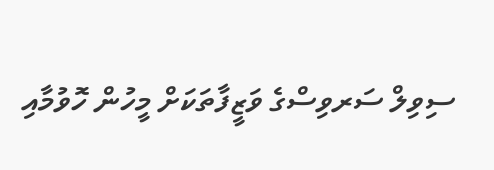ސިވިލް ސަރވިސްގެ ވަޒީފާތަކަށް މީހުން ހޮވުމާއި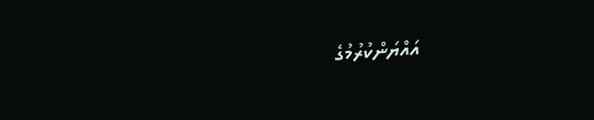އައްޔަންކުރުމުގެ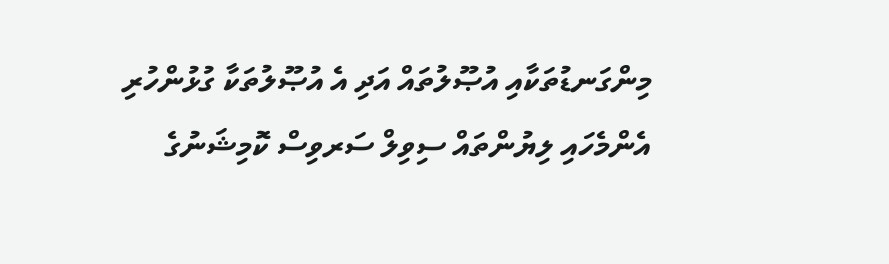މިންގަނޑުތަކާއި އުޞޫލުތައް އަދި އެ އުޞޫލުތަކާ ގުޅުންހުރި އެންމެހައި ލިޔުންތައް ސިވިލް ސަރވިސް ކޮމިޝަނުގެ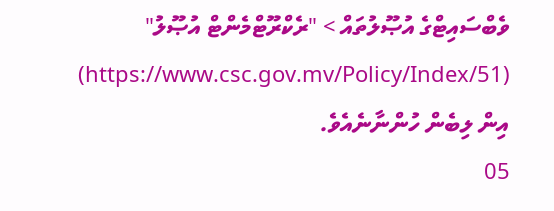ވެބްސައިޓްގެ އުޞޫލުތައް > "ރެކްރޫޓްމެންޓް އުޞޫލު" (https://www.csc.gov.mv/Policy/Index/51) އިން ލިބެން ހުންނާނެއެވެ.
05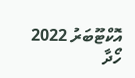އޮކްޓޫބަރު 2022
ހޯދާ